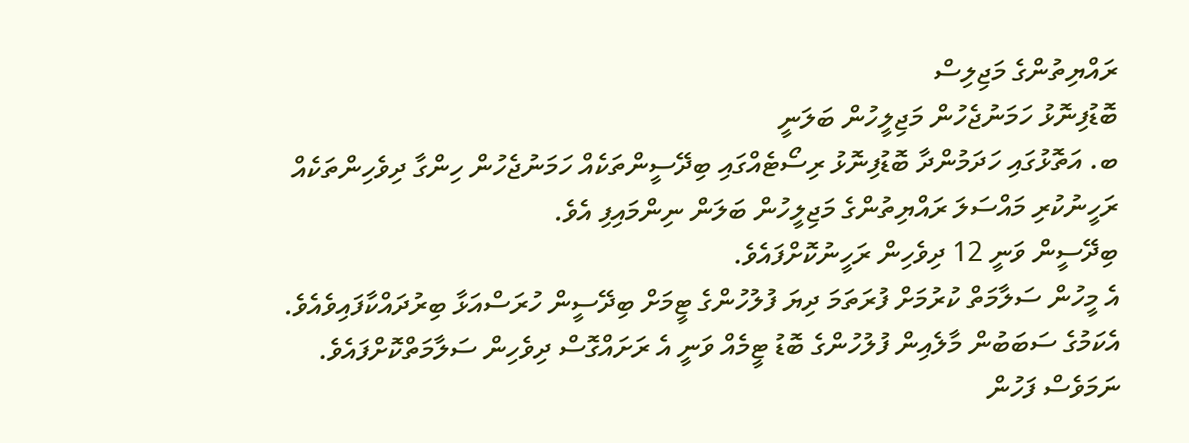ރައްޔިތުންގެ މަޖިލިސް
ބޮޑުފިނޮޅު ހަމަނުޖެހުން މަޖިލީހުން ބަލަނީ
ބ. އަތޮޅުގައި ހަދަމުންދާ ބޮޑުފިނޮޅު ރިސޯޓެއްގައި ބިދޭސީންތަކެއް ހަމަނުޖެހުން ހިންގާ ދިވެހިންތަކެއް ރަހީނުކުރި މައްސަލަ ރައްޔިތުންގެ މަޖިލީހުން ބަލަން ނިންމައިފި އެވެ.
ބިދޭސީން ވަނީ 12 ދިވެހިން ރަހީނުކޮށްފައެވެ.
އެ މީހުން ސަލާމަތް ކުރުމަށް ފުރަތަމަ ދިޔަ ފުލުހުންގެ ޓީމަށް ބިދޭސީން ހުރަސްއަޅާ ބިރުދައްކާފައިވެއެވެ. އެކަމުގެ ސަބަބުން މާލެއިން ފުލުހުންގެ ބޮޑު ޓީމެއް ވަނީ އެ ރަށައްގޮސް ދިވެހިން ސަލާމަތްކޮށްފައެވެ. ނަމަވެސް ފަހުން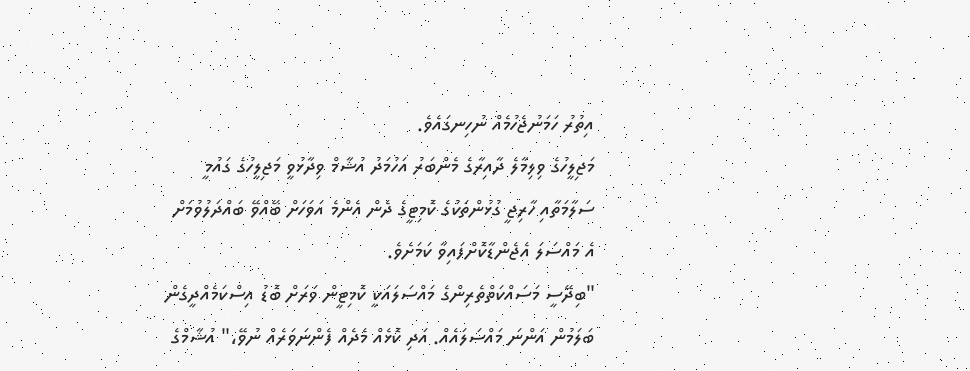އިތުރު ހަމަނުޖެހުމެއް ނުހިނގައެވެ.
މަޖިލީހުގެ ވިލިމާލެ ދާއިރާގެ މެންބަރު އަހުމަދު އުޝާމް ވިދާޅުވީ މަޖިލީހުގެ ގައުމީ ސަލާމަތާއި ހާރިޖީ ގުޅުންތަކުގެ ކޮމިޓީގެ ދެން އެންމެ އަވަހަށް ބޭއްވޭ ބައްދަލުވުމަށް އެ މައްސަލަ އެޖެންޑާކޮށްފައިވާ ކަމަށެވެ.
"ބިދޭސީ މަސައްކަތްތެރިންގެ މައްސަލައަކީ ކޮމިޓީން ވަރަށް ބޮޑު އިސްކަމެއްދީގެން ބަލަމުން އަންނަ މައްސަލައެއް. އަދި ކޮޅެއް މެދެއް ފެންނަވަރެއް ނުވޭ،" އުޝާމްގެ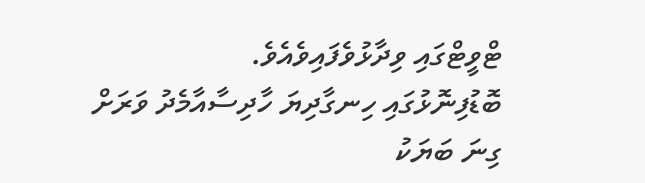ޓްވީޓްގައި ވިދާޅުވެފައިވެއެވެ.
ބޮޑުފިނޮޅުގައި ހިނގާދިޔަ ހާދިސާއާމެދު ވަރަށް ގިނަ ބަޔަކު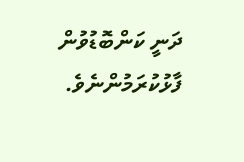ދަނީ ކަންބޮޑުވުން ފާޅުކުރަމުންނެވެ.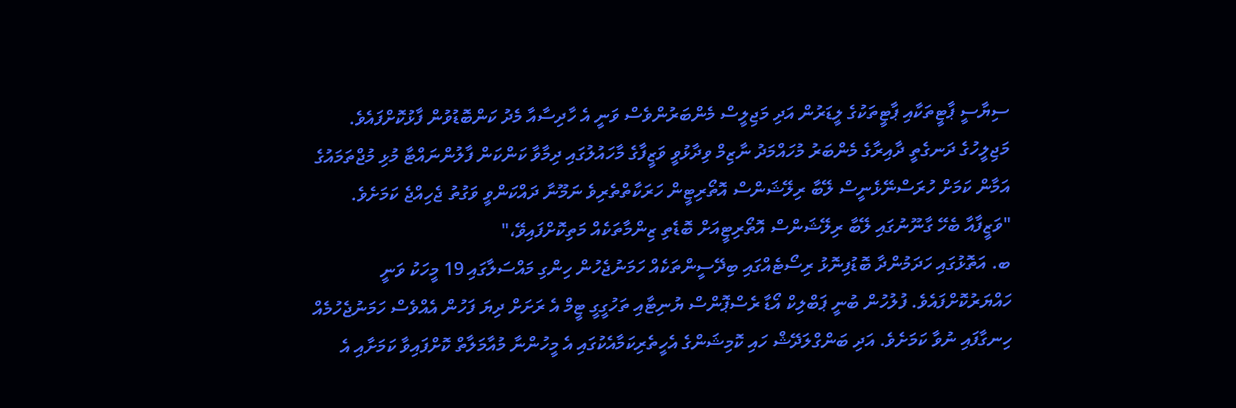ސިޔާސީ ޕާޓީތަކާއި ޕާޓީތަކުގެ ލީޑަރުން އަދި މަޖިލީސް މެންބަރުންވެސް ވަނީ އެ ހާދިސާއާ މެދު ކަންބޮޑުވުން ފާޅުކޮށްފައެވެ.
މަޖިލީހުގެ ދަނގެތީ ދާއިރާގެ މެންބަރު މުހައްމަދު ނާޒިމް ވިދާޅުވީ ވަޒީފާގެ މާހައުލުގައި ދިމާވާ ކަންކަން ފާލުންނައްޓާ މުޅި މުޖްތަމައުގެ އަމާން ކަމަށް ހުރަސްނޭޅެނީސް ލޭބާ ރިލޭޝަންސް އޮތޯރިޓީން ހަރަކާތްތެރިވެ ނަމޫނާ ދައްކަންވީ ވަގުތު ޖެހިއްޖެ ކަމަށެވެ.
"ވަޒީފާއާ ބެހޭ ގާނޫނުގައި ލޭބާ ރިލޭޝަންސް އޮތޯރިޓީއަށް ބޮޑެތި ޒިންމާތަކެއް މަތިކޮށްފައިވޭ،"
ބ. އަތޮޅުގައި ހަދަމުންދާ ބޮޑުފިނޮޅު ރިސޯޓެއްގައި ބިދޭސީންތަކެއް ހަމަނުޖެހުން ހިންގި މައްސަލާގައި 19 މީހަކު ވަނީ ހައްޔަރުކޮށްފައެވެ. ފުލުހުން ބުނީ ޕަބްލިކް އޯޑާ ރެސްޕޮންސް ޔުނިޓާއި ތަހުގީގީ ޓީމް އެ ރަށަށް ދިޔަ ފަހުން އެއްވެސް ހަމަނުޖެހުމެއް ހިނގާފައި ނުވާ ކަމަށެވެ. އަދި ބަންގްލަދޭޝް ހައި ކޮމިޝަންގެ އެހީތެރިކަމާއެކުގައި އެ މީހުންނާ މުއާމަލާތް ކޮށްފައިވާ ކަމަށާއި އެ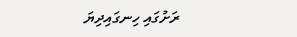ރަށުގައި ހިނގައިދިޔަ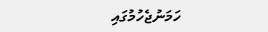ހަމަނުޖެހުމުގައި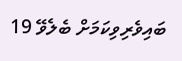ބައިވެރިވިކަމަށް ބެލެވޭ 19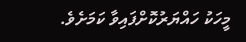މީހަކު ހައްޔަރުކޮށްފައިވާ ކަމަށެވެ.